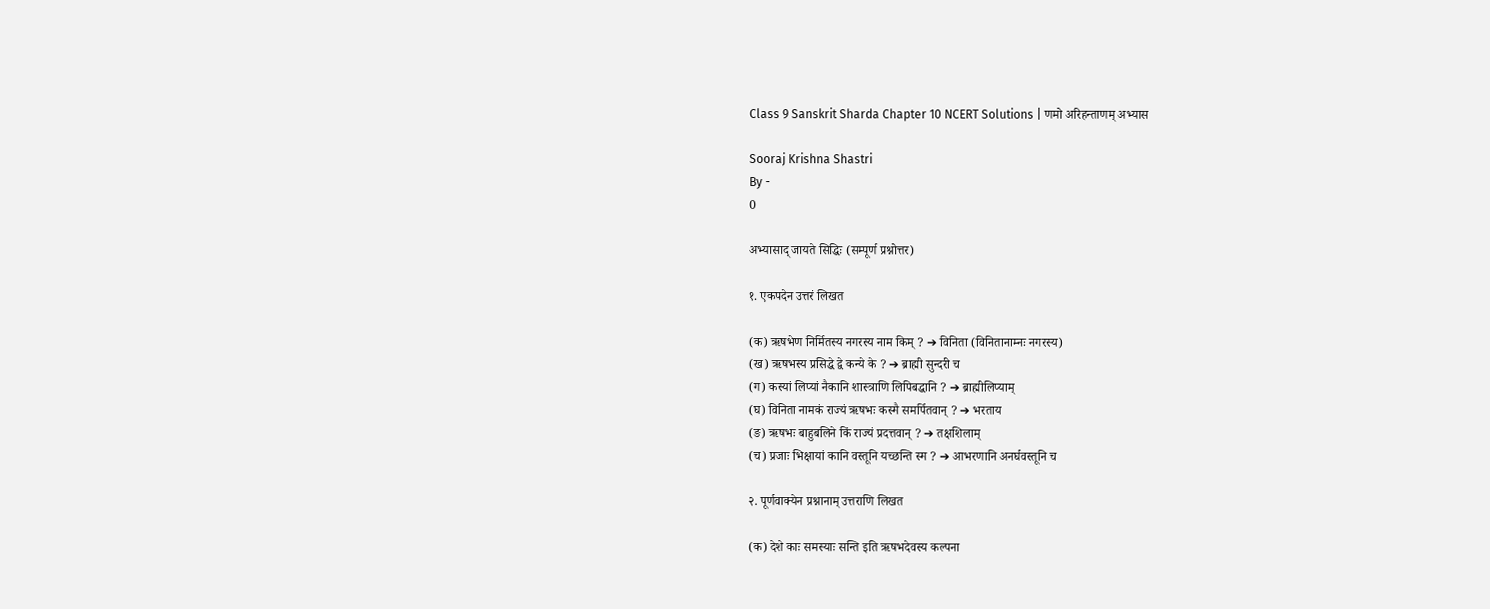Class 9 Sanskrit Sharda Chapter 10 NCERT Solutions | णमो अरिहन्ताणम् अभ्यास

Sooraj Krishna Shastri
By -
0

अभ्यासाद् जायते सिद्धिः (सम्पूर्ण प्रश्नोत्तर)

१. एकपदेन उत्तरं लिखत

(क) ऋषभेण निर्मितस्य नगरस्य नाम किम् ? ➔ विनिता (विनितानाम्नः नगरस्य)
(ख) ऋषभस्य प्रसिद्धे द्वे कन्ये के ? ➔ ब्राह्मी सुन्दरी च
(ग) कस्यां लिप्यां नैकानि शास्त्राणि लिपिबद्धानि ? ➔ ब्राह्मीलिप्याम्
(घ) विनिता नामकं राज्यं ऋषभः कस्मै समर्पितवान् ? ➔ भरताय
(ङ) ऋषभः बाहुबलिने किं राज्यं प्रदत्तवान् ? ➔ तक्षशिलाम्
(च) प्रजाः भिक्षायां कानि वस्तूनि यच्छन्ति स्म ? ➔ आभरणानि अनर्घवस्तूनि च

२. पूर्णवाक्येन प्रश्नानाम् उत्तराणि लिखत

(क) देशे काः समस्याः सन्ति इति ऋषभदेवस्य कल्पना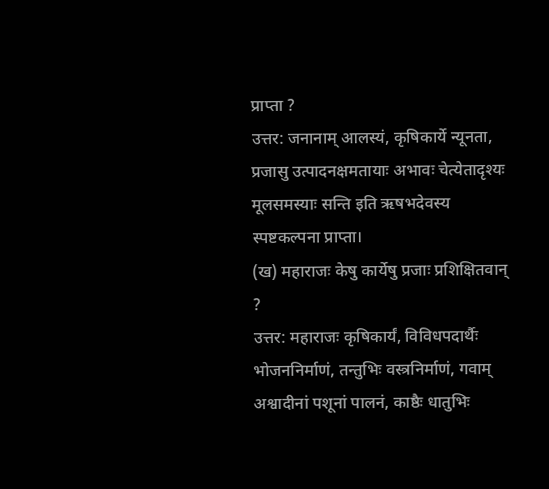प्राप्ता ?
उत्तर: जनानाम् आलस्यं, कृषिकार्ये न्यूनता, प्रजासु उत्पादनक्षमतायाः अभावः चेत्येतादृश्यः मूलसमस्याः सन्ति इति ऋषभदेवस्य स्पष्टकल्पना प्राप्ता।
(ख) महाराजः केषु कार्येषु प्रजाः प्रशिक्षितवान् ?
उत्तर: महाराजः कृषिकार्यं, विविधपदार्थैः भोजननिर्माणं, तन्तुभिः वस्त्रनिर्माणं, गवाम् अश्वादीनां पशूनां पालनं, काष्ठैः धातुभिः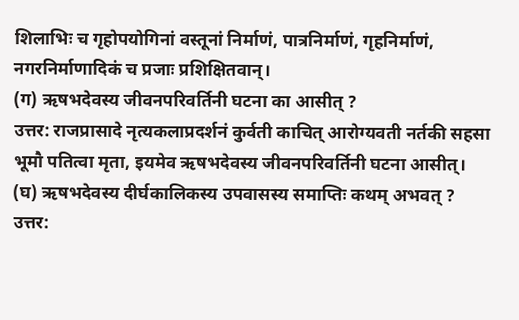शिलाभिः च गृहोपयोगिनां वस्तूनां निर्माणं, पात्रनिर्माणं, गृहनिर्माणं, नगरनिर्माणादिकं च प्रजाः प्रशिक्षितवान्।
(ग) ऋषभदेवस्य जीवनपरिवर्तिनी घटना का आसीत् ?
उत्तर: राजप्रासादे नृत्यकलाप्रदर्शनं कुर्वती काचित् आरोग्यवती नर्तकी सहसा भूमौ पतित्वा मृता, इयमेव ऋषभदेवस्य जीवनपरिवर्तिनी घटना आसीत्।
(घ) ऋषभदेवस्य दीर्घकालिकस्य उपवासस्य समाप्तिः कथम् अभवत् ?
उत्तर: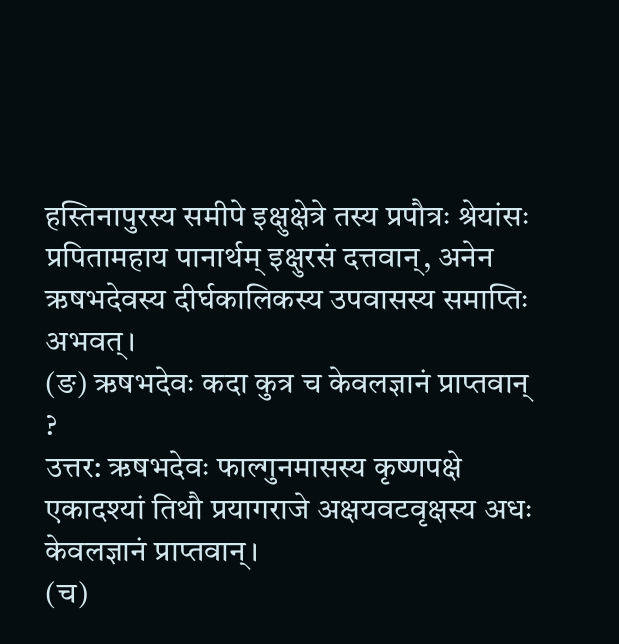हस्तिनापुरस्य समीपे इक्षुक्षेत्रे तस्य प्रपौत्रः श्रेयांसः प्रपितामहाय पानार्थम् इक्षुरसं दत्तवान्, अनेन ऋषभदेवस्य दीर्घकालिकस्य उपवासस्य समाप्तिः अभवत्।
(ङ) ऋषभदेवः कदा कुत्र च केवलज्ञानं प्राप्तवान् ?
उत्तर: ऋषभदेवः फाल्गुनमासस्य कृष्णपक्षे एकादश्यां तिथौ प्रयागराजे अक्षयवटवृक्षस्य अधः केवलज्ञानं प्राप्तवान्।
(च)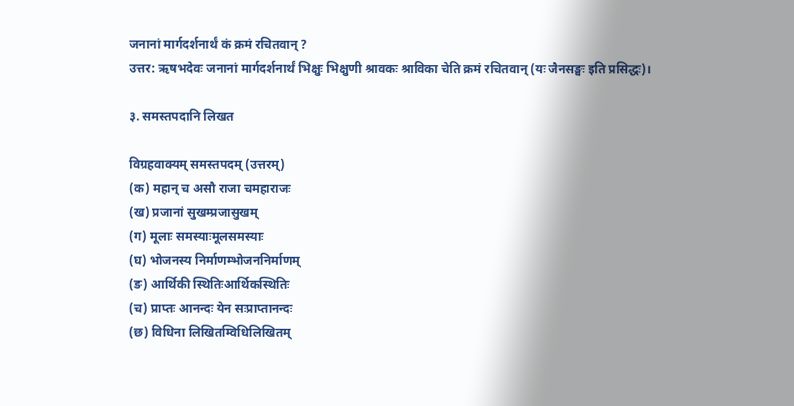जनानां मार्गदर्शनार्थं कं क्रमं रचितवान् ?
उत्तर: ऋषभदेवः जनानां मार्गदर्शनार्थं भिक्षुः भिक्षुणी श्रावकः श्राविका चेति क्रमं रचितवान् (यः जैनसङ्घः इति प्रसिद्धः)।

३. समस्तपदानि लिखत

विग्रहवाक्यम् समस्तपदम् (उत्तरम्)
(क) महान् च असौ राजा चमहाराजः
(ख) प्रजानां सुखम्प्रजासुखम्
(ग) मूलाः समस्याःमूलसमस्याः
(घ) भोजनस्य निर्माणम्भोजननिर्माणम्
(ङ) आर्थिकी स्थितिःआर्थिकस्थितिः
(च) प्राप्तः आनन्दः येन सःप्राप्तानन्दः
(छ) विधिना लिखितम्विधिलिखितम्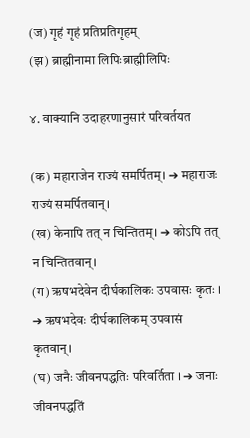(ज) गृहं गृहं प्रतिप्रतिगृहम्
(झ) ब्राह्मीनामा लिपिःब्राह्मीलिपिः

४. वाक्यानि उदाहरणानुसारं परिवर्तयत

(क) महाराजेन राज्यं समर्पितम्। ➔ महाराजः राज्यं समर्पितवान्।
(ख) केनापि तत् न चिन्तितम्। ➔ कोऽपि तत् न चिन्तितवान्।
(ग) ऋषभदेवेन दीर्घकालिकः उपवासः कृतः । ➔ ऋषभदेवः दीर्घकालिकम् उपवासं कृतवान्।
(घ) जनैः जीवनपद्धतिः परिवर्तिता । ➔ जनाः जीवनपद्धतिं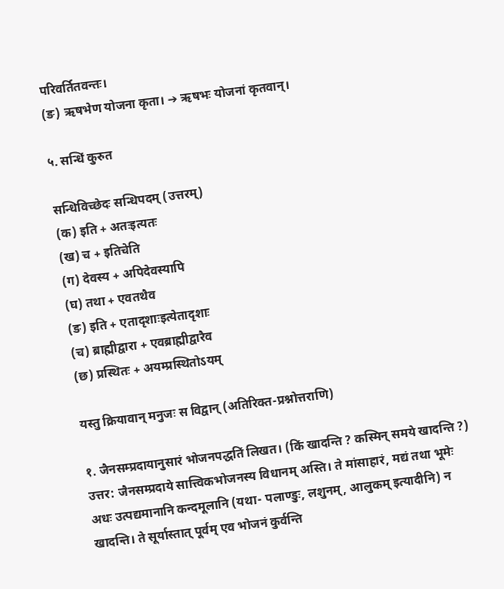परिवर्तितवन्तः।
(ङ) ऋषभेण योजना कृता। ➔ ऋषभः योजनां कृतवान्।

५. सन्धिं कुरुत

सन्धिविच्छेदः सन्धिपदम् (उत्तरम्)
(क) इति + अतःइत्यतः
(ख) च + इतिचेति
(ग) देवस्य + अपिदेवस्यापि
(घ) तथा + एवतथैव
(ङ) इति + एतादृशाःइत्येतादृशाः
(च) ब्राह्मीद्वारा + एवब्राह्मीद्वारैव
(छ) प्रस्थितः + अयम्प्रस्थितोऽयम्

यस्तु क्रियावान् मनुजः स विद्वान् (अतिरिक्त-प्रश्नोत्तराणि)

१. जैनसम्प्रदायानुसारं भोजनपद्धतिं लिखत। (किं खादन्ति ? कस्मिन् समये खादन्ति ?)
उत्तर: जैनसम्प्रदाये सात्त्विकभोजनस्य विधानम् अस्ति। ते मांसाहारं, मद्यं तथा भूमेः अधः उत्पद्यमानानि कन्दमूलानि (यथा- पलाण्डुः, लशुनम्, आलुकम् इत्यादीनि) न खादन्ति। ते सूर्यास्तात् पूर्वम् एव भोजनं कुर्वन्ति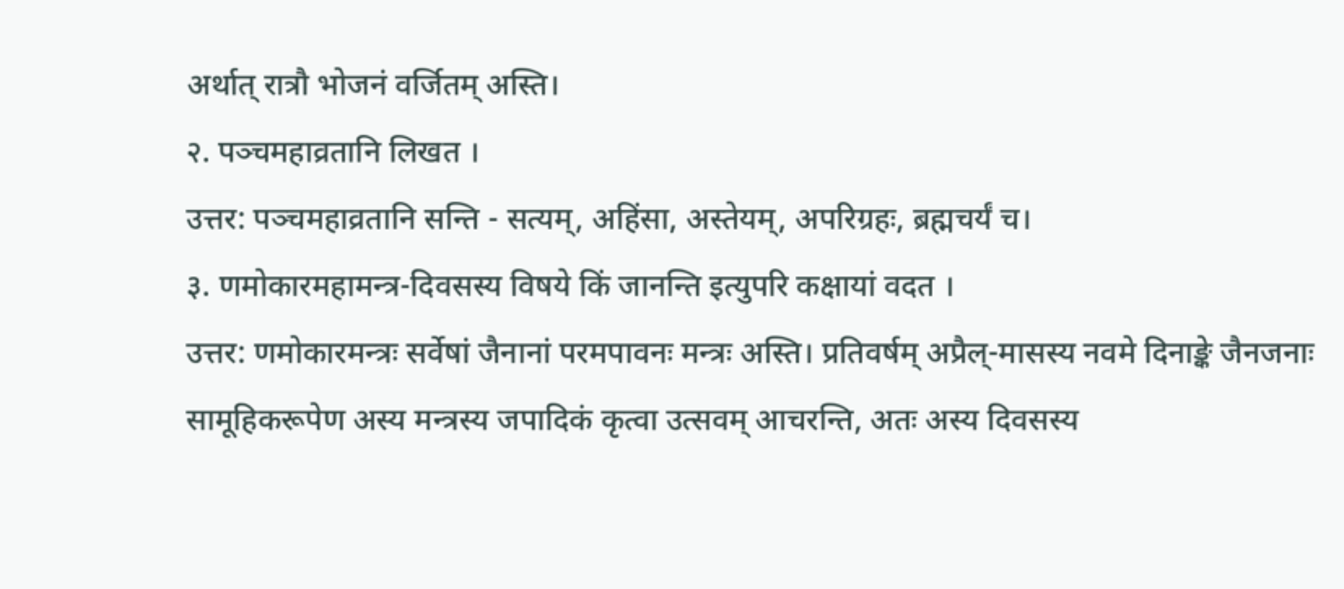अर्थात् रात्रौ भोजनं वर्जितम् अस्ति।
२. पञ्चमहाव्रतानि लिखत ।
उत्तर: पञ्चमहाव्रतानि सन्ति - सत्यम्, अहिंसा, अस्तेयम्, अपरिग्रहः, ब्रह्मचर्यं च।
३. णमोकारमहामन्त्र-दिवसस्य विषये किं जानन्ति इत्युपरि कक्षायां वदत ।
उत्तर: णमोकारमन्त्रः सर्वेषां जैनानां परमपावनः मन्त्रः अस्ति। प्रतिवर्षम् अप्रैल्-मासस्य नवमे दिनाङ्के जैनजनाः सामूहिकरूपेण अस्य मन्त्रस्य जपादिकं कृत्वा उत्सवम् आचरन्ति, अतः अस्य दिवसस्य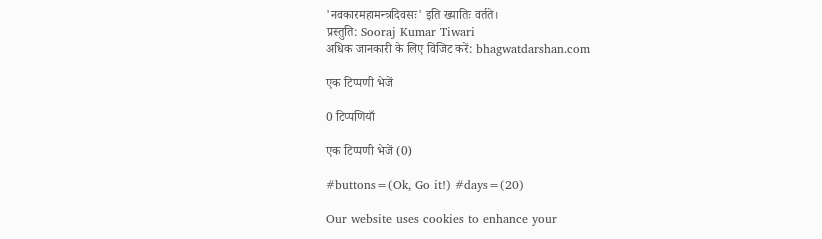'नवकारमहामन्त्रदिवसः' इति ख्यातिः वर्तते।
प्रस्तुति: Sooraj Kumar Tiwari
अधिक जानकारी के लिए विजिट करें: bhagwatdarshan.com

एक टिप्पणी भेजें

0 टिप्पणियाँ

एक टिप्पणी भेजें (0)

#buttons=(Ok, Go it!) #days=(20)

Our website uses cookies to enhance your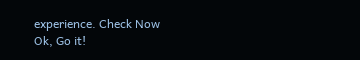experience. Check Now
Ok, Go it!